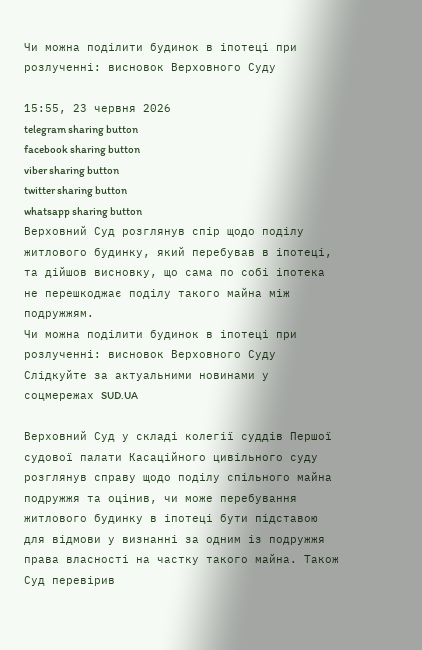Чи можна поділити будинок в іпотеці при розлученні: висновок Верховного Суду

15:55, 23 червня 2026
telegram sharing button
facebook sharing button
viber sharing button
twitter sharing button
whatsapp sharing button
Верховний Суд розглянув спір щодо поділу житлового будинку, який перебував в іпотеці, та дійшов висновку, що сама по собі іпотека не перешкоджає поділу такого майна між подружжям.
Чи можна поділити будинок в іпотеці при розлученні: висновок Верховного Суду
Слідкуйте за актуальними новинами у соцмережах SUD.UA

Верховний Суд у складі колегії суддів Першої судової палати Касаційного цивільного суду розглянув справу щодо поділу спільного майна подружжя та оцінив, чи може перебування житлового будинку в іпотеці бути підставою для відмови у визнанні за одним із подружжя права власності на частку такого майна. Також Cуд перевірив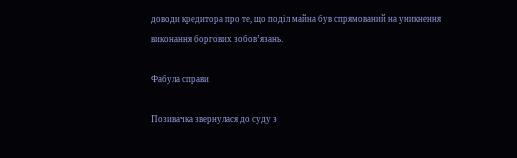доводи кредитора про те, що поділ майна був спрямований на уникнення виконання боргових зобов’язань.

Фабула справи

Позивачка звернулася до суду з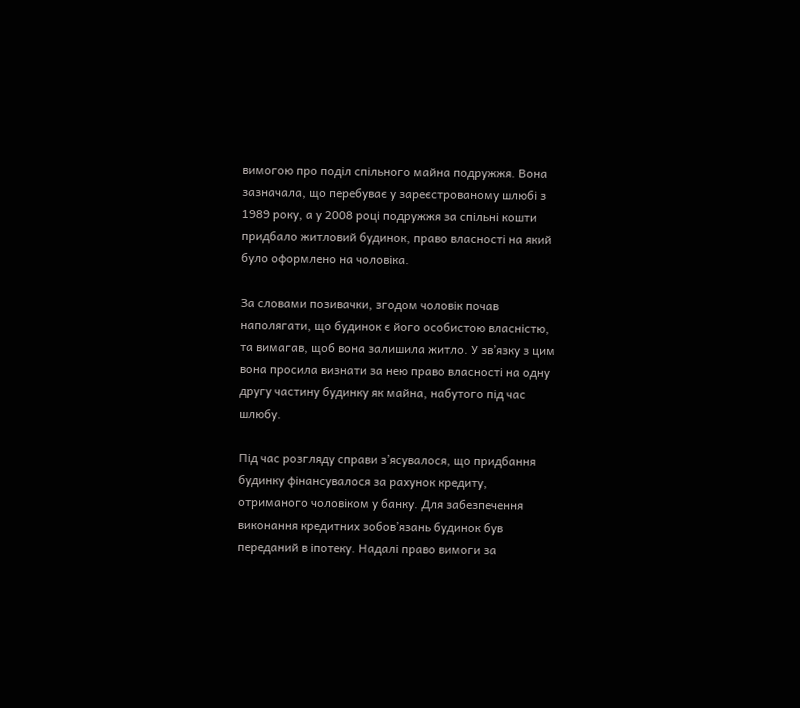вимогою про поділ спільного майна подружжя. Вона зазначала, що перебуває у зареєстрованому шлюбі з 1989 року, а у 2008 році подружжя за спільні кошти придбало житловий будинок, право власності на який було оформлено на чоловіка.

За словами позивачки, згодом чоловік почав наполягати, що будинок є його особистою власністю, та вимагав, щоб вона залишила житло. У зв’язку з цим вона просила визнати за нею право власності на одну другу частину будинку як майна, набутого під час шлюбу.

Під час розгляду справи з’ясувалося, що придбання будинку фінансувалося за рахунок кредиту, отриманого чоловіком у банку. Для забезпечення виконання кредитних зобов’язань будинок був переданий в іпотеку. Надалі право вимоги за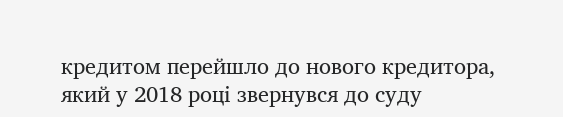кредитом перейшло до нового кредитора, який у 2018 році звернувся до суду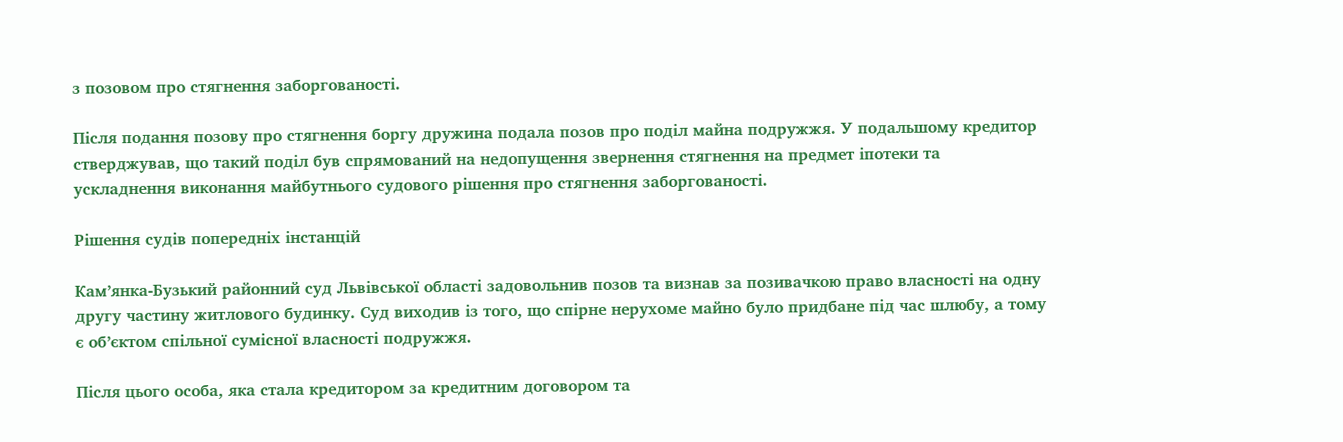з позовом про стягнення заборгованості.

Після подання позову про стягнення боргу дружина подала позов про поділ майна подружжя. У подальшому кредитор стверджував, що такий поділ був спрямований на недопущення звернення стягнення на предмет іпотеки та ускладнення виконання майбутнього судового рішення про стягнення заборгованості.

Рішення судів попередніх інстанцій

Кам’янка-Бузький районний суд Львівської області задовольнив позов та визнав за позивачкою право власності на одну другу частину житлового будинку. Суд виходив із того, що спірне нерухоме майно було придбане під час шлюбу, а тому є об’єктом спільної сумісної власності подружжя.

Після цього особа, яка стала кредитором за кредитним договором та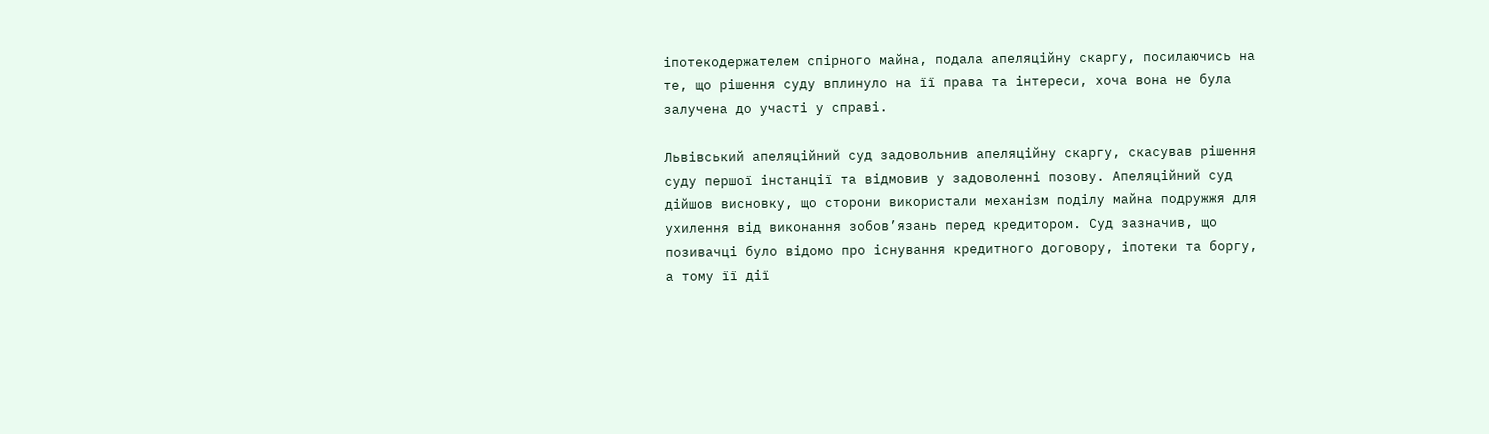іпотекодержателем спірного майна, подала апеляційну скаргу, посилаючись на те, що рішення суду вплинуло на її права та інтереси, хоча вона не була залучена до участі у справі.

Львівський апеляційний суд задовольнив апеляційну скаргу, скасував рішення суду першої інстанції та відмовив у задоволенні позову. Апеляційний суд дійшов висновку, що сторони використали механізм поділу майна подружжя для ухилення від виконання зобов’язань перед кредитором. Суд зазначив, що позивачці було відомо про існування кредитного договору, іпотеки та боргу, а тому її дії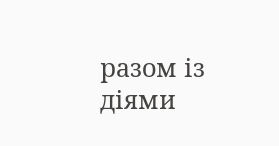разом із діями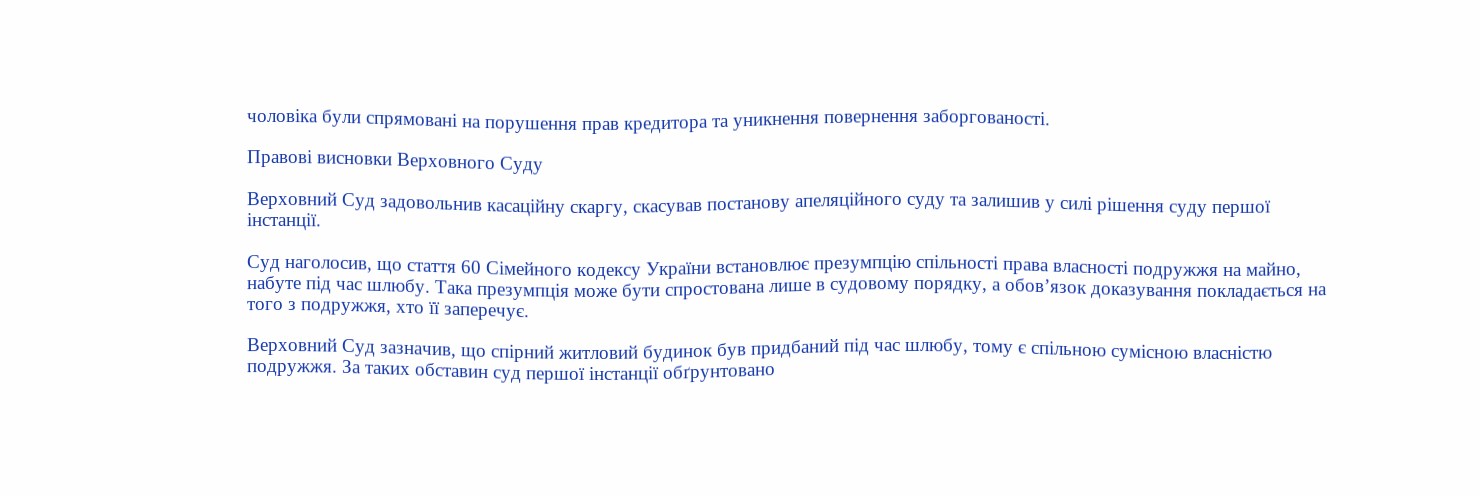чоловіка були спрямовані на порушення прав кредитора та уникнення повернення заборгованості.

Правові висновки Верховного Суду

Верховний Суд задовольнив касаційну скаргу, скасував постанову апеляційного суду та залишив у силі рішення суду першої інстанції.

Суд наголосив, що стаття 60 Сімейного кодексу України встановлює презумпцію спільності права власності подружжя на майно, набуте під час шлюбу. Така презумпція може бути спростована лише в судовому порядку, а обов’язок доказування покладається на того з подружжя, хто її заперечує.

Верховний Суд зазначив, що спірний житловий будинок був придбаний під час шлюбу, тому є спільною сумісною власністю подружжя. За таких обставин суд першої інстанції обґрунтовано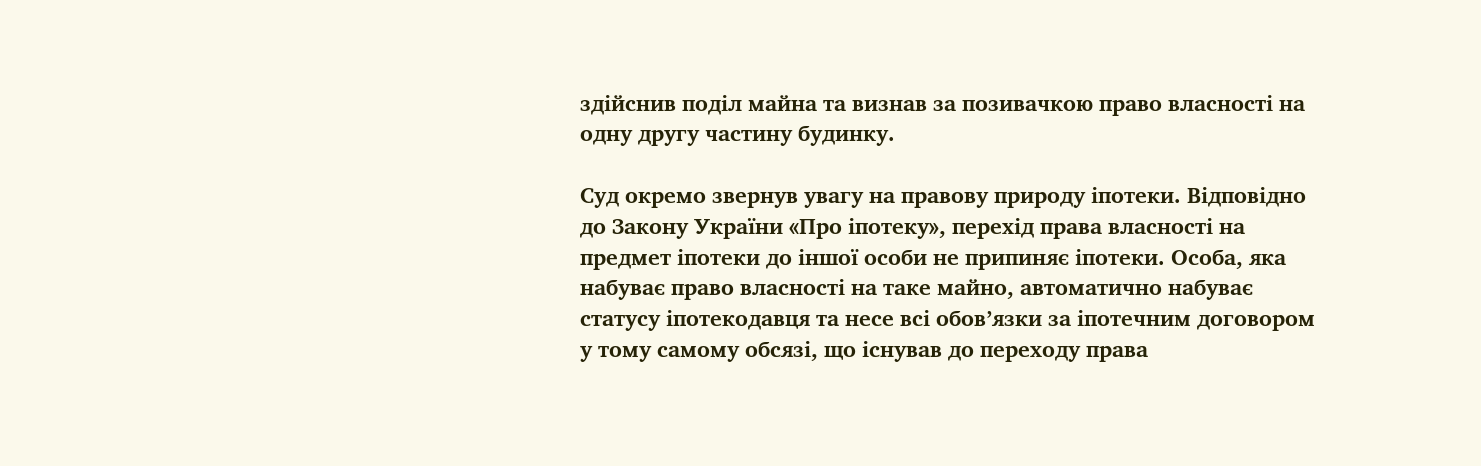здійснив поділ майна та визнав за позивачкою право власності на одну другу частину будинку.

Суд окремо звернув увагу на правову природу іпотеки. Відповідно до Закону України «Про іпотеку», перехід права власності на предмет іпотеки до іншої особи не припиняє іпотеки. Особа, яка набуває право власності на таке майно, автоматично набуває статусу іпотекодавця та несе всі обов’язки за іпотечним договором у тому самому обсязі, що існував до переходу права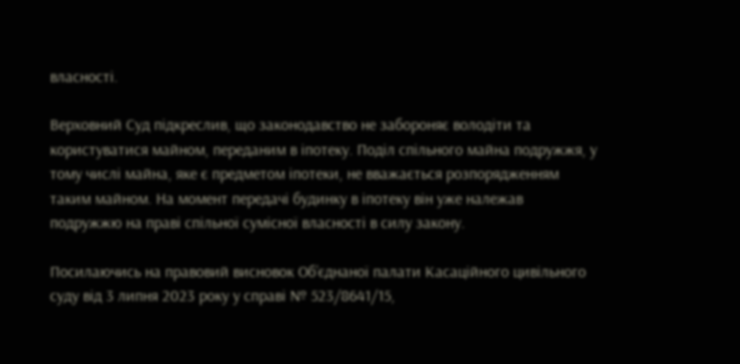власності.

Верховний Суд підкреслив, що законодавство не забороняє володіти та користуватися майном, переданим в іпотеку. Поділ спільного майна подружжя, у тому числі майна, яке є предметом іпотеки, не вважається розпорядженням таким майном. На момент передачі будинку в іпотеку він уже належав подружжю на праві спільної сумісної власності в силу закону.

Посилаючись на правовий висновок Об’єднаної палати Касаційного цивільного суду від 3 липня 2023 року у справі № 523/8641/15,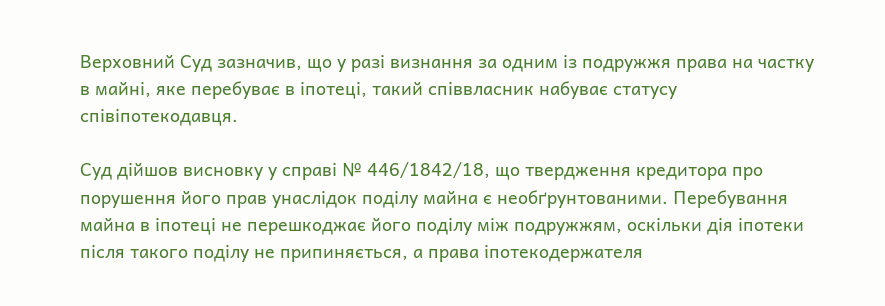Верховний Суд зазначив, що у разі визнання за одним із подружжя права на частку в майні, яке перебуває в іпотеці, такий співвласник набуває статусу співіпотекодавця.

Суд дійшов висновку у справі № 446/1842/18, що твердження кредитора про порушення його прав унаслідок поділу майна є необґрунтованими. Перебування майна в іпотеці не перешкоджає його поділу між подружжям, оскільки дія іпотеки після такого поділу не припиняється, а права іпотекодержателя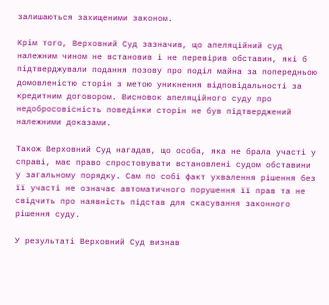залишаються захищеними законом.

Крім того, Верховний Суд зазначив, що апеляційний суд належним чином не встановив і не перевірив обставин, які б підтверджували подання позову про поділ майна за попередньою домовленістю сторін з метою уникнення відповідальності за кредитним договором. Висновок апеляційного суду про недобросовісність поведінки сторін не був підтверджений належними доказами.

Також Верховний Суд нагадав, що особа, яка не брала участі у справі, має право спростовувати встановлені судом обставини у загальному порядку. Сам по собі факт ухвалення рішення без її участі не означає автоматичного порушення її прав та не свідчить про наявність підстав для скасування законного рішення суду.

У результаті Верховний Суд визнав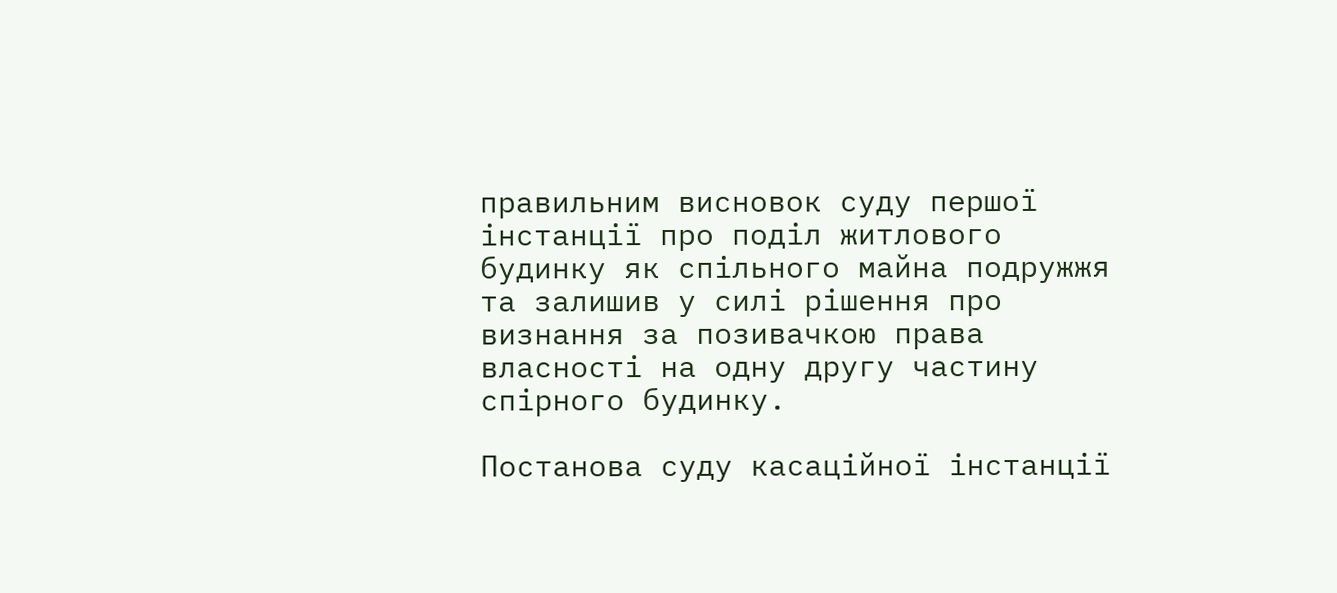правильним висновок суду першої інстанції про поділ житлового будинку як спільного майна подружжя та залишив у силі рішення про визнання за позивачкою права власності на одну другу частину спірного будинку.

Постанова суду касаційної інстанції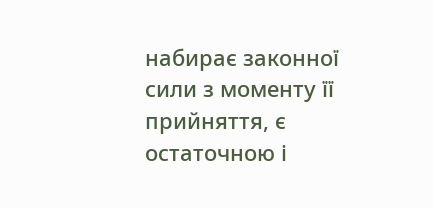набирає законної сили з моменту її прийняття, є остаточною і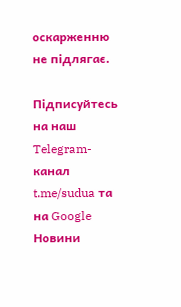оскарженню не підлягає.

Підписуйтесь на наш Telegram-канал t.me/sudua та на Google Новини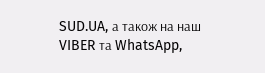SUD.UA, а також на наш VIBER та WhatsApp,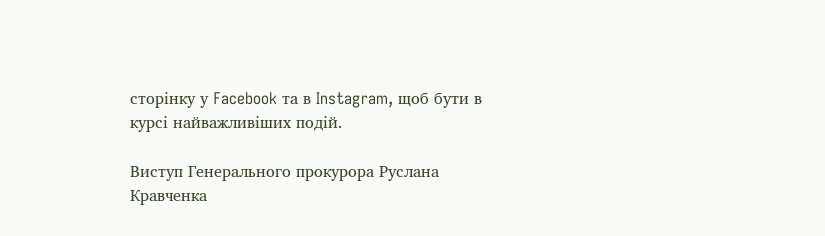сторінку у Facebook та в Instagram, щоб бути в курсі найважливіших подій.

Виступ Генерального прокурора Руслана Кравченка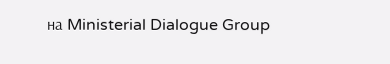на Ministerial Dialogue Group